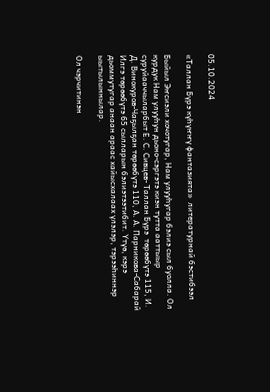05.10.2024

«Таллан Бүрэ күһүҥҥү фантазията»  литературнай бэстибээл

Быйыл Эҥсиэли хочотугар, Нам улууһугар бэлиэ сыл буолла. Ол курдук Нам улууһун дьоно-сэргэтэ киэн тутта ааттыыр суруйааччыларбыт Е. С. Сивцев- Таллан Бүрэ  төрөөбүтэ 115, И. Д. Винокуров-Чаҕылҕан төрөөбүтэ 110, А. А. Парникова-Сабарай Илгэ төрөөбүтэ 65 сылларын бэлиэтээтибит. Үтүө, кэрэ дьоммутугар анаан араас хайысхалаах үлэлэр, тэрээһиннэр ыытылыннылар.

Ол чэрчитинэн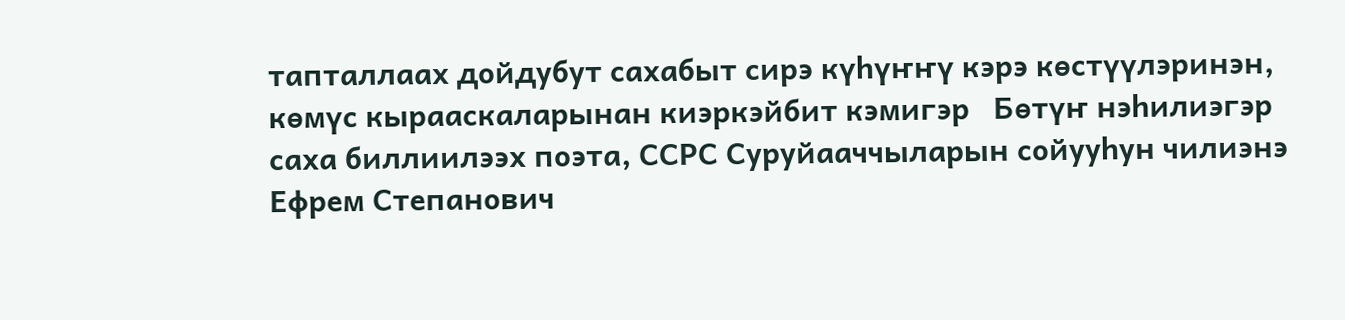тапталлаах дойдубут сахабыт сирэ күһүҥҥү кэрэ көстүүлэринэн, көмүс кырааскаларынан киэркэйбит кэмигэр   Бөтүҥ нэһилиэгэр   саха биллиилээх поэта, ССРС Суруйааччыларын сойууһун чилиэнэ Ефрем Степанович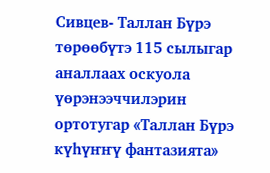Сивцев- Таллан Бүрэ  төрөөбүтэ 115 сылыгар аналлаах оскуола үөрэнээччилэрин ортотугар «Таллан Бүрэ күһүҥҥү фантазията»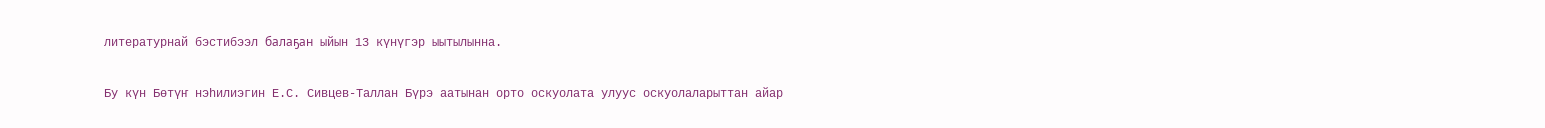литературнай бэстибээл балаҕан ыйын 13 күнүгэр ыытылынна.

Бу күн Бөтүҥ нэһилиэгин Е.С. Сивцев-Таллан Бүрэ аатынан орто оскуолата улуус оскуолаларыттан айар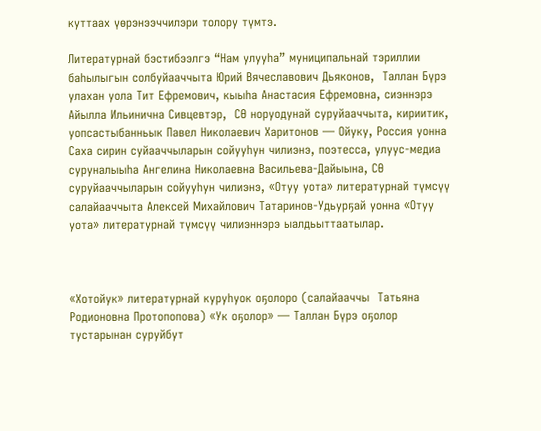куттаах үөрэнээччилэри толору түмтэ.

Литературнай бэстибээлгэ “Нам улууһа” муниципальнай тэриллии баһылыгын солбуйааччыта Юрий Вячеславович Дьяконов,  Таллан Бүрэ улахан уола Тит Ефремович, кыыһа Анастасия Ефремовна, сиэннэрэ Айылла Ильинична Сивцевтэр,  СӨ норуодунай суруйааччыта, кириитик, уопсастыбанньык Павел Николаевич Харитонов — Ойуку, Россия уонна Саха сирин суйааччыларын сойууһун чилиэнэ, поэтесса, улуус-медиа суруналыыһа Ангелина Николаевна Васильева-Дайыына, СӨ суруйааччыларын сойууһун чилиэнэ, «Отуу уота» литературнай түмсүү салайааччыта Алексей Михайлович Татаринов-Удьурҕай уонна «Отуу уота» литературнай түмсүү чилиэннэрэ ыалдьыттаатылар.



«Хотойук» литературнай куруһуок оҕолоро (салайааччы  Татьяна Родионовна Протопопова) «Ук оҕолор» — Таллан Бүрэ оҕолор тустарынан суруйбут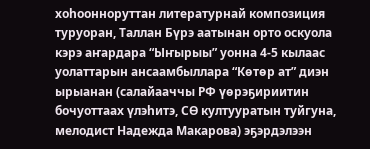хоһоонноруттан литературнай композиция туруоран, Таллан Бүрэ аатынан орто оскуола кэрэ аҥардара “Ыҥырыы” уонна 4-5 кылаас уолаттарын ансаамбыллара “Көтөр ат” диэн ырыанан (салайааччы РФ үөрэҕириитин бочуоттаах үлэһитэ, СӨ култууратын туйгуна, мелодист Надежда Макарова) эҕэрдэлээн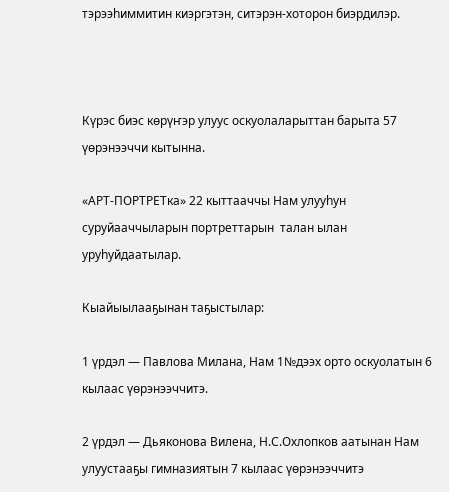тэрээһиммитин киэргэтэн, ситэрэн-хоторон биэрдилэр.



Күрэс биэс көрүҥэр улуус оскуолаларыттан барыта 57 үөрэнээччи кытынна.

«АРТ-ПОРТРЕТка» 22 кыттааччы Нам улууһун суруйааччыларын портреттарын  талан ылан уруһуйдаатылар.

Кыайыылааҕынан таҕыстылар:

1 үрдэл — Павлова Милана, Нам 1№дээх орто оскуолатын 6 кылаас үөрэнээччитэ.

2 үрдэл — Дьяконова Вилена, Н.С.Охлопков аатынан Нам улуустааҕы гимназиятын 7 кылаас үөрэнээччитэ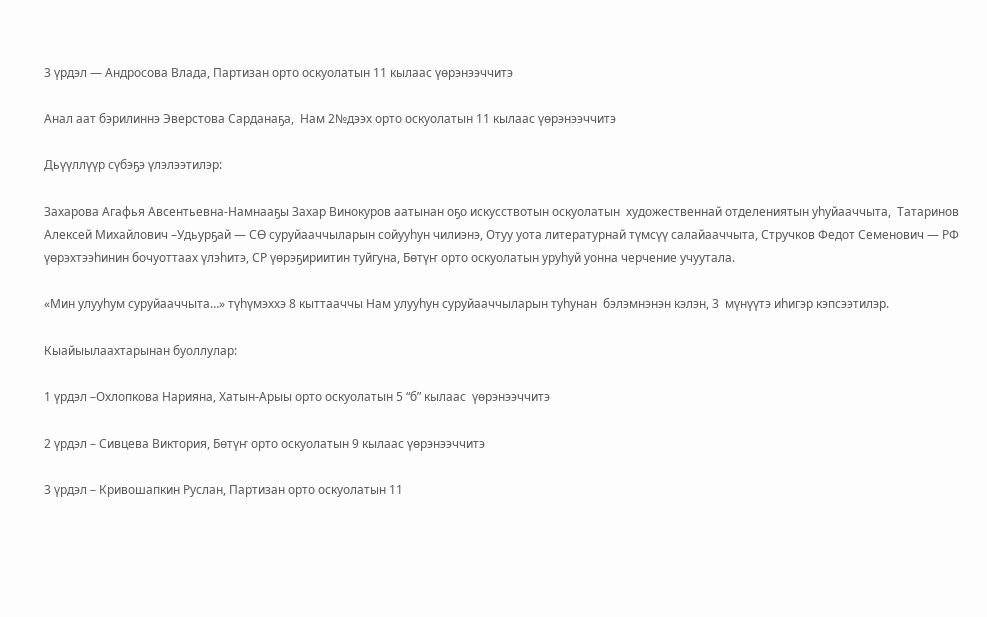3 үрдэл — Андросова Влада, Партизан орто оскуолатын 11 кылаас үөрэнээччитэ

Анал аат бэрилиннэ Эверстова Сарданаҕа,  Нам 2№дээх орто оскуолатын 11 кылаас үөрэнээччитэ

Дьүүллүүр сүбэҕэ үлэлээтилэр:

Захарова Агафья Авсентьевна-Намнааҕы Захар Винокуров аатынан оҕо искусствотын оскуолатын  художественнай отделениятын уһуйааччыта,  Татаринов Алексей Михайлович –Удьурҕай — СӨ суруйааччыларын сойууһун чилиэнэ, Отуу уота литературнай түмсүү салайааччыта, Стручков Федот Семенович — РФ үөрэхтээһинин бочуоттаах үлэһитэ, СР үөрэҕириитин туйгуна, Бөтүҥ орто оскуолатын уруһуй уонна черчение учуутала.

«Мин улууһум суруйааччыта…» түһүмэххэ 8 кыттааччы Нам улууһун суруйааччыларын туһунан  бэлэмнэнэн кэлэн, 3  мүнүүтэ иһигэр кэпсээтилэр.

Кыайыылаахтарынан буоллулар:

1 үрдэл –Охлопкова Нарияна, Хатын-Арыы орто оскуолатын 5 “б” кылаас  үөрэнээччитэ

2 үрдэл – Сивцева Виктория, Бөтүҥ орто оскуолатын 9 кылаас үөрэнээччитэ

3 үрдэл – Кривошапкин Руслан, Партизан орто оскуолатын 11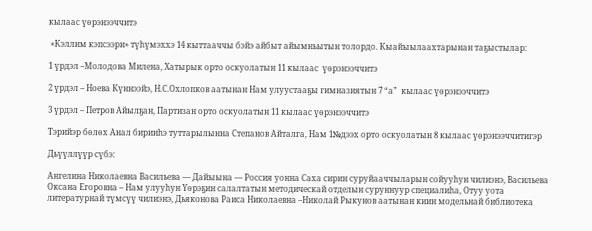кылаас үөрэнээччитэ

 «Кэллим кэпсээри» түһүмэххэ 14 кыттааччы бэйэ айбыт айымньытын толордо. Кыайыылаахтарынан таҕыстылар:

1 үрдэл –Молодова Милена, Хатырык орто оскуолатын 11 кылаас  үөрэнээччитэ

2 үрдэл – Ноева Күннээйэ, Н.С.Охлопков аатынан Нам улуустааҕы гимназиятын 7 “а”  кылаас үөрэнээччитэ

3 үрдэл – Петров Айылҕан, Партизан орто оскуолатын 11 кылаас үөрэнээччитэ

Тэрийэр бөлөх Анал бирииһэ туттарылынна Степанов Айталга, Нам 1№дээх орто оскуолатын 8 кылаас үөрэнээччитигэр

Дьүүллүүр сүбэ:

Ангелина Николаевна Васильева — Дайыына — Россия уонна Саха сирин суруйааччыларын сойууһун чилиэнэ, Васильева Оксана Егоровна – Нам улууһун Үөрэҕин салалтатын методическай отделын суруннуур специалиһа, Отуу уота литературнай түмсүү чилиэнэ, Дьяконова Раиса Николаевна –Николай Рыкунов аатынан киин модельнай библиотека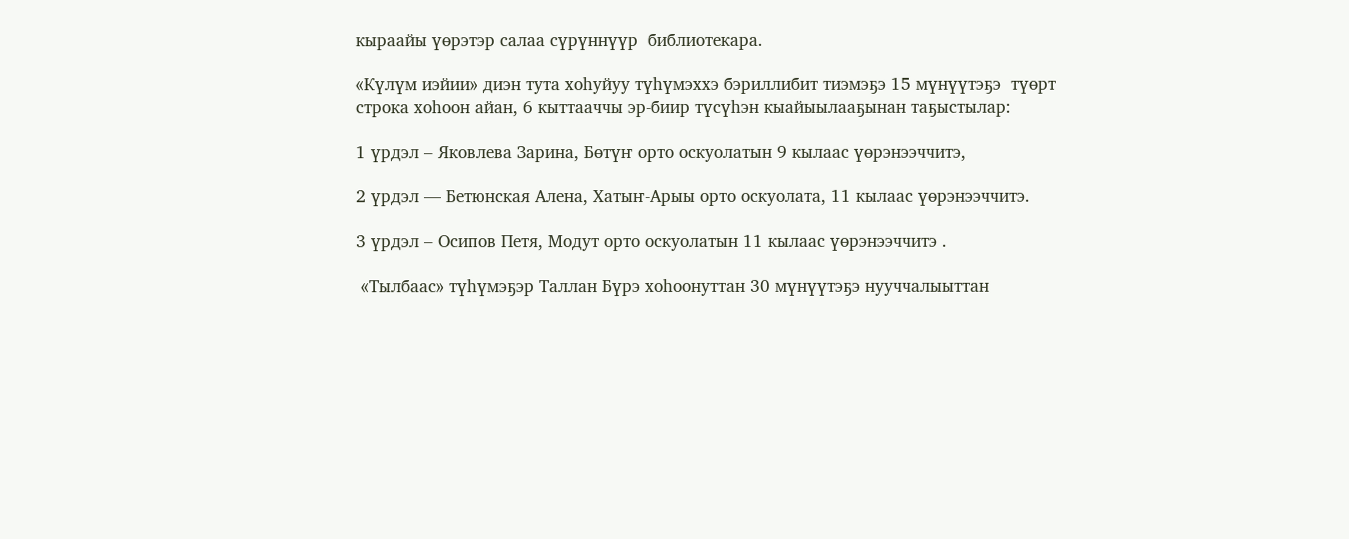кыраайы үөрэтэр салаа сүрүннүүр  библиотекара.

«Күлүм иэйии» диэн тута хоһуйуу түһүмэххэ бэриллибит тиэмэҕэ 15 мүнүүтэҕэ  түөрт строка хоһоон айан, 6 кыттааччы эр-биир түсүһэн кыайыылааҕынан таҕыстылар:

1 үрдэл – Яковлева Зарина, Бөтүҥ орто оскуолатын 9 кылаас үөрэнээччитэ,

2 үрдэл — Бетюнская Алена, Хатыҥ-Арыы орто оскуолата, 11 кылаас үөрэнээччитэ.

3 үрдэл – Осипов Петя, Модут орто оскуолатын 11 кылаас үөрэнээччитэ .

 «Тылбаас» түһүмэҕэр Таллан Бүрэ хоһоонуттан 30 мүнүүтэҕэ нууччалыыттан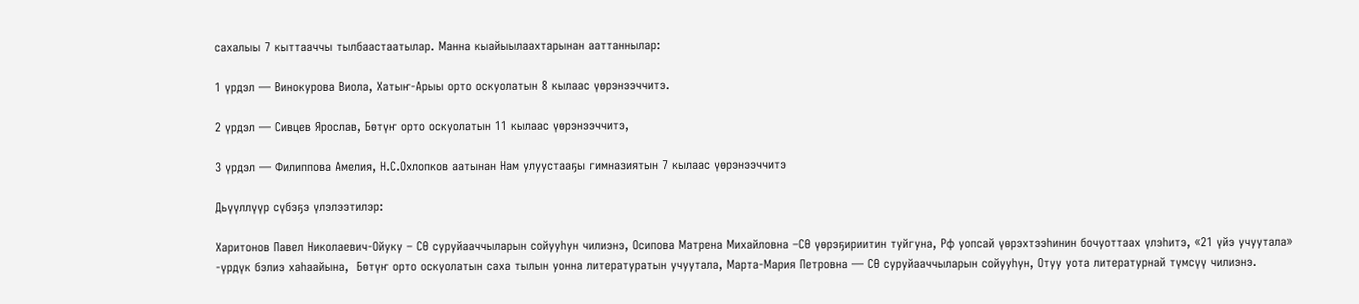сахалыы 7 кыттааччы тылбаастаатылар. Манна кыайыылаахтарынан ааттаннылар:

1 үрдэл — Винокурова Виола, Хатыҥ-Арыы орто оскуолатын 8 кылаас үөрэнээччитэ.

2 үрдэл — Сивцев Ярослав, Бөтүҥ орто оскуолатын 11 кылаас үөрэнээччитэ,

3 үрдэл — Филиппова Амелия, Н.С.Охлопков аатынан Нам улуустааҕы гимназиятын 7 кылаас үөрэнээччитэ

Дьүүллүүр сүбэҕэ үлэлээтилэр:

Харитонов Павел Николаевич-Ойуку – СӨ суруйааччыларын сойууһун чилиэнэ, Осипова Матрена Михайловна –СӨ үөрэҕириитин туйгуна, Рф уопсай үөрэхтээһинин бочуоттаах үлэһитэ, «21 үйэ учуутала» -үрдүк бэлиэ хаһаайына,  Бөтүҥ орто оскуолатын саха тылын уонна литературатын учуутала, Марта-Мария Петровна — СӨ суруйааччыларын сойууһун, Отуу уота литературнай түмсүү чилиэнэ.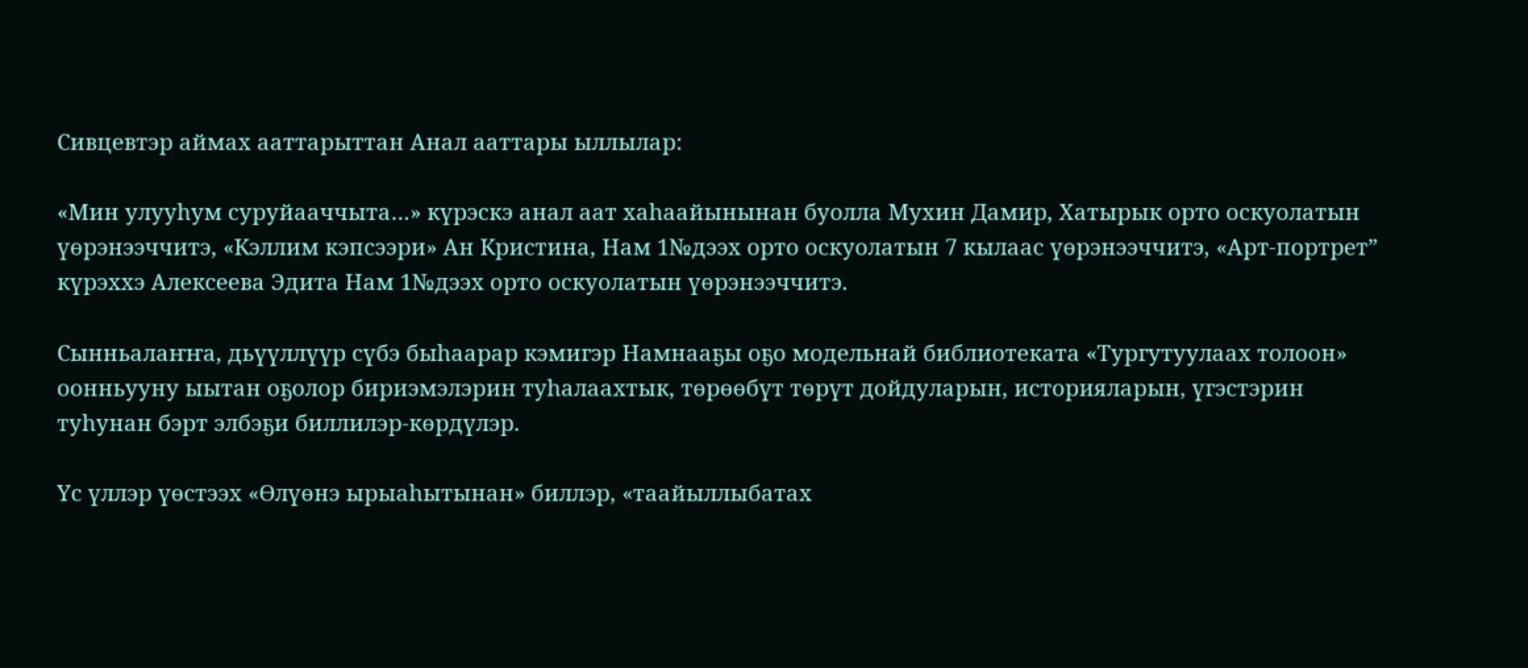Сивцевтэр аймах ааттарыттан Анал ааттары ыллылар:

«Мин улууһум суруйааччыта…» күрэскэ анал аат хаһаайынынан буолла Мухин Дамир, Хатырык орто оскуолатын үөрэнээччитэ, «Кэллим кэпсээри» Ан Кристина, Нам 1№дээх орто оскуолатын 7 кылаас үөрэнээччитэ, «Арт-портрет” күрэххэ Алексеева Эдита Нам 1№дээх орто оскуолатын үөрэнээччитэ.

Сынньалаҥҥа, дьүүллүүр сүбэ быһаарар кэмигэр Намнааҕы оҕо модельнай библиотеката «Тургутуулаах толоон» оонньууну ыытан оҕолор бириэмэлэрин туһалаахтык, төрөөбүт төрүт дойдуларын, историяларын, үгэстэрин туһунан бэрт элбэҕи биллилэр-көрдүлэр.

Үс үллэр үөстээх «Өлүөнэ ырыаһытынан» биллэр, «таайыллыбатах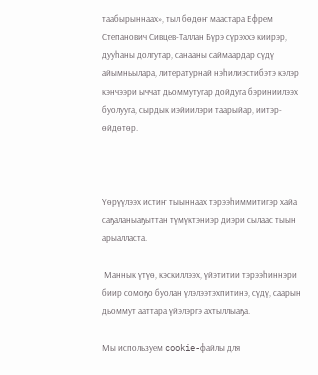таабырыннаах», тыл бөдөҥ маастара Ефрем Степанович Сивцев-Таллан Бүрэ сүрэххэ киирэр, дууһаны долгутар, санааны саймаардар сүдү айымньылара, литературнай нэһилиэстибэтэ кэлэр кэнчээри ыччат дьоммутугар дойдуга бэриниилээх буолууга, сырдык иэйиилэри таарыйар, иитэр-өйдөтөр.



Үөрүүлээх истиҥ тыыннаах тэрээһиммитигэр хайа саҕаланыаҕыттан түмүктэниэр диэри сылаас тыын арыалласта.

 Маннык үтүө, кэскиллээх, үйэтитии тэрээһиннэри биир сомоҕо буолан үлэлээтэхпитинэ, сүдү, саарын дьоммут ааттара үйэлэргэ ахтыллыаҕа.

Мы используем cookie-файлы для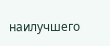наилучшего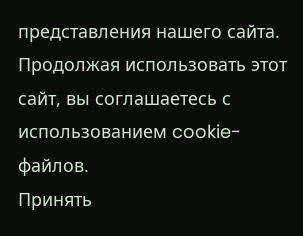представления нашего сайта. Продолжая использовать этот сайт, вы соглашаетесь с использованием cookie-файлов.
Принять